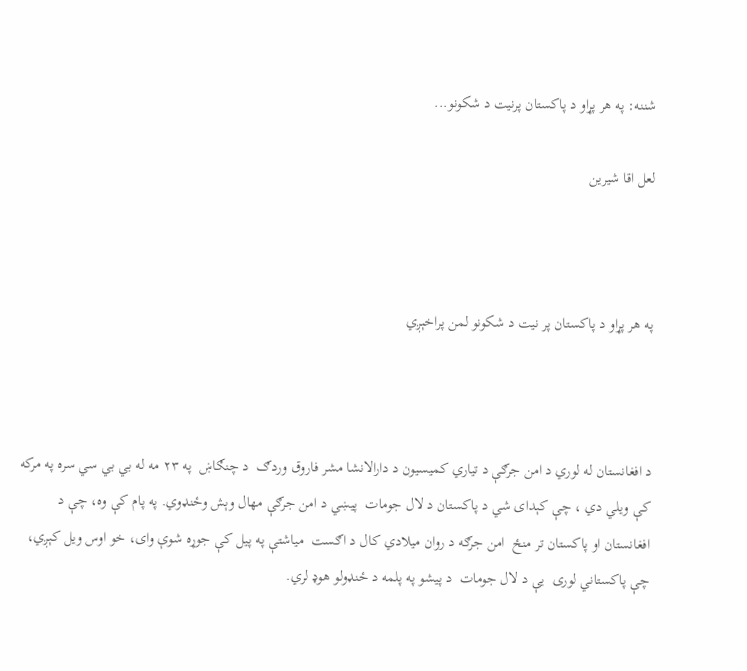شننه: په هر پړاو د پاكستان پرنيت د شكونو...

لعل اقا شيرين



په هر پړاو د پاكستان پر نيت د شكونو لمن پراخېږي



د افغانستان له لوري د امن جرګې د تياري كميسيون د دارالانشا مشر فاروق وردګ  د چنګاښ  په ۲۳ مه له بي بي سي سره په مركه كې ويلي دي ، چې كېداى شي د پاكستان د لال جومات  پيښي د امن جرګې مهال وېش وځنډوي. په پام كې وه، چې د افغانستان او پاكستان تر منځ  امن جرګه د روان ميلادي كال د اګست  مياشتې په پيل كې جوړه شوې واى، خو اوس ويل كېږي، چې پاكستاني لورى  يې د لال جومات  د پيشو په پلمه د ځنډولو هوډ لري.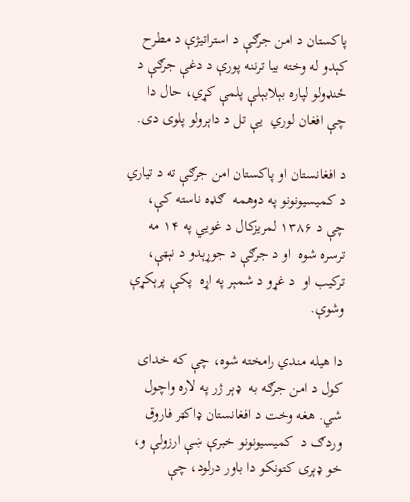پاكستان د امن جرګې د استراتيژې د مطرح كېدو له وخته بيا ترننه پورې د دغې جرګې د ځنډولو لپاره بېلابېلې پلمې كړي، حال دا چې افغان لوري  يې تل د داېرولو پلوى دى.

د افغانستان او پاكستان امن جرګې ته د تياري د كميسيونونو په دوهمه  ګډه ناسته كې، چې د ۱۳۸۶ لمريزكال د غويي په ۱۴ مه ترسره شوه  او د جرګې د جوړېدو د نېټې، تركيب او  د غړو د شمېر په اړه  پكې پرېكړې وشوې.

دا هيله مندي رامخته شوه، چې كه خداى كول د امن جرګه به  ډېر ژر په لاره واچول شي. هغه وخت د افغانستان ډاكټر فاروق وردګ د  كميسيونونو خبرې ښې ارزولې و، خو ډېرى كتونكو دا باور درلود، چې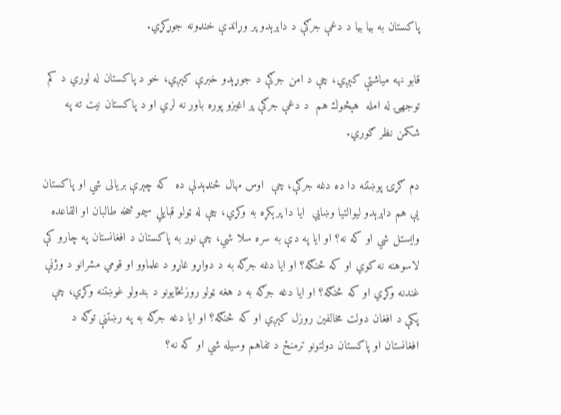پاكستان به بيا بيا د دغې جرګې د داېرېدو پر وړاندې خنډونه جوړكړي.

قابو نهه مياشتې كېږي، چې د امن جرګې د جوړېدو خبرې كېږي، خو د پاكستان له لوري د كم توجهۍ له امله  هېڅوك هم  د دغې جرګې پر اغيزو پوره باور نه لري او د پاكستان نيت ته په شكمن نظر ګوري.

دم ګړۍ پوښتنه دا ده دغه جرګې، چې  اوس مهال ځنډېدلې ده  كه چېرې بريالى شي او پاكستان يې هم داېرېدو ليوالتيا وښايي  ايا دا پرېكړه به وكړي، چې له ټولو قبايلي سيمو څخه طالبان او القاعده وايستل شي او كه نه؟ او ايا په دې به سره سلا شي، چې نور به پاكستان د افغانستان په چارو كې لاسوهنه نه كوي او كه څنګه؟ او ايا دغه جرګه به د دواړو غاړو د علماوو او قومي مشرانو د وژنې غندنه وكړي او كه څنګه؟ او ايا دغه جرګه به د هغه ټولو روزنځايونو د بندولو غوښتنه وكړي، چې پكې د افغان دولت مخالفين روزل كېږي او كه څنګه؟ او ايا دغه جرګه به په رښتنې توګه د افغانستان او پاكستان دولتونو ترمنځ د تفاهم وسيله شي او كه نه؟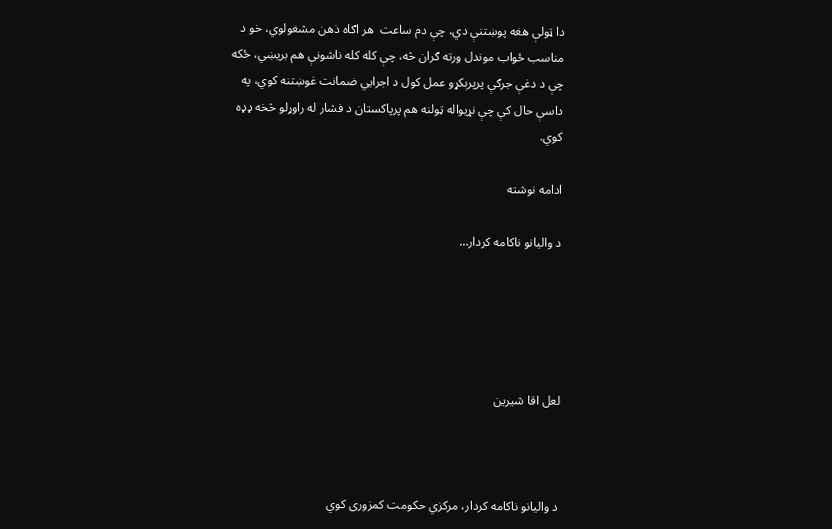دا ټولې هغه پوښتنې دي، چې دم ساعت  هر اګاه ذهن مشغولوي، خو د مناسب ځواب موندل ورته ګران څه، چې كله كله ناشونې هم بريښي، ځكه چې د دغې جرګې پرپرېكړو عمل كول د اجرايي ضمانت غوښتنه كوي، په داسې حال كې چې نړيواله ټولنه هم پرپاكستان د فشار له راوړلو څخه ډډه كوي.

ادامه نوشته

د واليانو ناكامه كردار…





لعل اقا شيرين



د واليانو ناكامه كردار، مركزي حكومت كمزورى كوي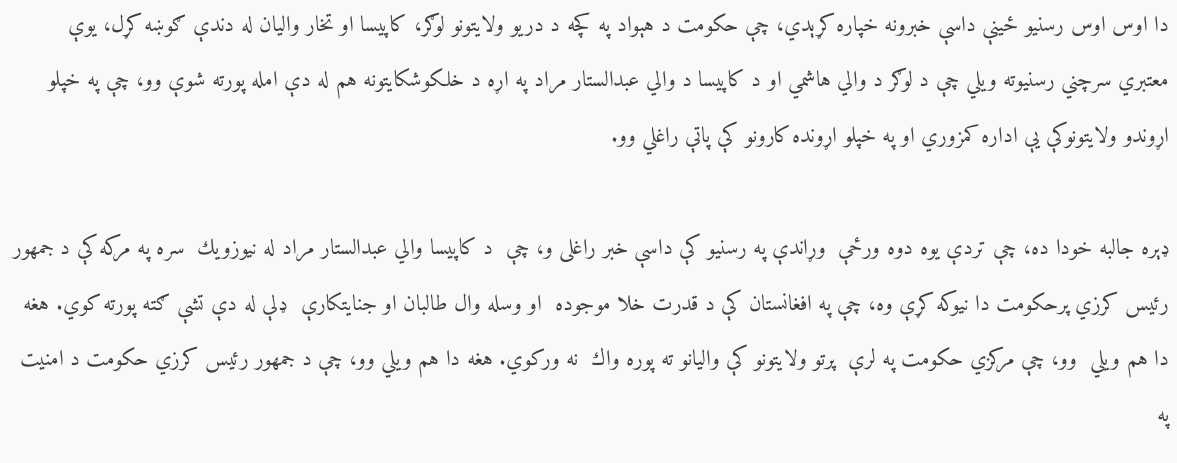دا اوس اوس رسنيو ځينې داسې خبرونه خپاره كړېدي، چې حكومت د هېواد په كچه د دريو ولايتونو لوګر، كاپيسا او تخار واليان له دندې ګوښه كړل، يوې معتبري سرچني رسنيوته ويلي چې د لوګر د والي هاشمي او د كاپيسا د والي عبدالستار مراد په اړه د خلكوشكايتونه هم له دې امله پورته شوې وو، چې په خپلو اړوندو ولايتونوكې يې اداره كمزوري او په خپلو اړونده كارونو كې پاتې راغلي وو.

ډېره جالبه خودا ده، چې تردې يوه دوه ورځې  وړاندې په رسنيو كې داسې خبر راغلى و، چې  د كاپيسا والي عبدالستار مراد له نيوزويك  سره په مركه كې د جمهور رئيس كرزي پرحكومت دا نيوكه كړې وه، چې په افغانستان كې د قدرت خلا موجوده  او وسله وال طالبان او جنايتكارې  ډلې له دې تشې ګته پورته كوي. هغه دا هم ويلي  وو، چې مركزي حكومت په لرې  پرتو ولايتونو كې واليانو ته پوره واك  نه وركوي. هغه دا هم ويلي وو، چې د جمهور رئيس كرزي حكومت د امنيت په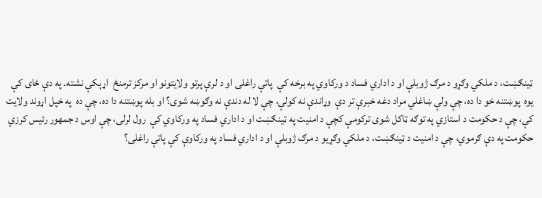ټينګښت، د ملكي وګړو د مرګ ژوبلې او د اداري فساد د وركاوي په برخه كې  پاتې راغلى او د لرې پرتو ولايتونو او مركز ترمنځ  اړېكې نشته. په دې ځاى كې  يوه  پوښتنه خو دا ده، چې ولې ښاغلي مراد دغه خبرې تر دې  وړاندې نه كولې، چې لا له دندې نه وګوښه شوى؟ او بله پوښتنه دا ده، چې ده  په خپل اړوند ولايت كې، چې د حكومت د استازي په توګه ټاكل شوى تركومې كچې د امنيت په ټينګښت او د اداري فساد په وركاوي كې  رول لرلى، چې اوس د جمهور رئيس كرزي حكومت په دې ګرموي، چې د امنيت د ټينګښت، د ملكي وګړيو د مرګ ژوبلې او د اداري فساد په وركاوې كې پاتې راغلى؟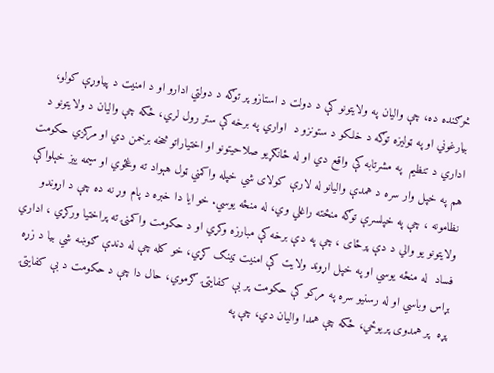څرګنده ده، چې واليان په ولايتونو كې د دولت د استازو پر توګه د دولتي ادارو او د امنيت د پياوړې كولو، بيارغوني او په ټوليزه توګه د خلكو د ستونزو د  اواري په برخه كې ستر رول لري، ځكه چې واليان د ولايتونو د اداري د تنظيم  په مشرتابه كې واقع دي او له ځانګړيو صلاحيتونو او اختياراتو څخه برخمن دي او مركزي حكومت هم په خپل وار سره د همدې واليانو له لارې كولاى شي خپله واكمني ټول هېواد ته وغځوي او سيمه ييز خېلواكې نظامونه ، چې په خپلسرې توګه منځته راغلي وي، له منځه يوسي. خو ايا دا خبره د پام وړ نه ده چې د اړوندو ولايتونو يو والي د دې پرځاى ، چې په دې برخه كې مبارزه وكړي او د حكومت واكمنۍ ته پراختيا وركړي ، اداري فساد  له منځه يوسي او په خپل اړوند ولايت كې امنيت ټينګ كړي، خو كله چې له دندې ګوښه شي بيا د زړه بړاس وباسي او له رسنيو سره په مركو كې حكومت پر بې كفايتۍ ګرموي، حال دا چې د حكومت د بې كفايتۍ پړه  پر همدوى پريوځي، ځكه چې همدا واليان دي، چې په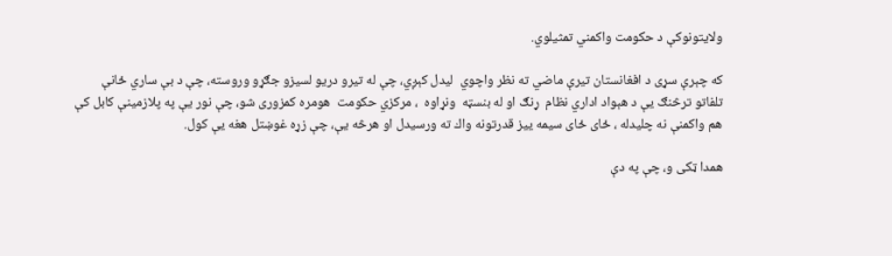ولايتونوكې د حكومت واكمني تمثيلوي.

كه چېرې سړى د افغانستان تيرې ماضي ته نظر واچوي  ليدل كېږي، چې له تيرو دريو لسيزو جګړو وروسته، چې د بې ساري ځانې تلفاتو ترڅنګ يې د هېواد اداري نظام  ړنګ او له بنسټه  ونړاوه  ، مركزي حكومت  هومره كمزورى شو، چې نور يې په پلازمينې كابل كې هم واكمنې نه چليدله ، ځاى ځاى سيمه ييز قدرتونه واك ته ورسيدل او هرڅه يې، چې زړه غوښتل هغه يې كول.

همدا ټكى و، چې په دې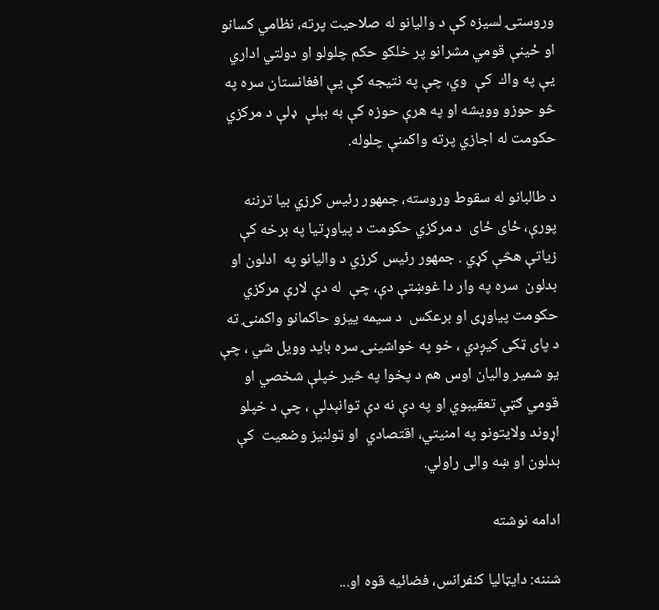وروستۍ لسيزه كې د واليانو له صلاحيت پرته، نظامي كسانو او ځينې قومي مشرانو پر خلكو حكم چلولو او دولتي اداري يې په واك  كې  وي، چې په نتيجه كې يې افغانستان سره په څو حوزو وويشه او په هرې حوزه كې به بېلې  ډلې د مركزي حكومت له اجازي پرته واكمنې چلوله.

د طالبانو له سقوط وروسته، جمهور رئيس كرزي بيا ترننه پورې، ځاى ځاى  د مركزي حكومت د پياوړتيا په برخه كې زياتې هڅې كړي . جمهور رئيس كرزي د واليانو په  ادلون او بدلون  سره په وار دا غوښتې دې، چې  له دې لارې مركزي حكومت پياوړى او برعكس  د سيمه ييزو حاكمانو واكمنۍ ته د پاى ټكى كيږدي ، خو په خواشينۍ سره بايد وويل شي ، چې يو شمير واليان اوس هم د پخوا په څير خپلې شخصي او قومي ګټې تعقيبوي او په دې نه دې توانېدلې ، چې د خپلو اړوند ولايتونو په امنيتي، اقتصادي  او ټولنيز وضعيت  كې بدلون او ښه والى راولي.

ادامه نوشته

شننه: دايټاليا كنفرانس، فضائيه قوه او...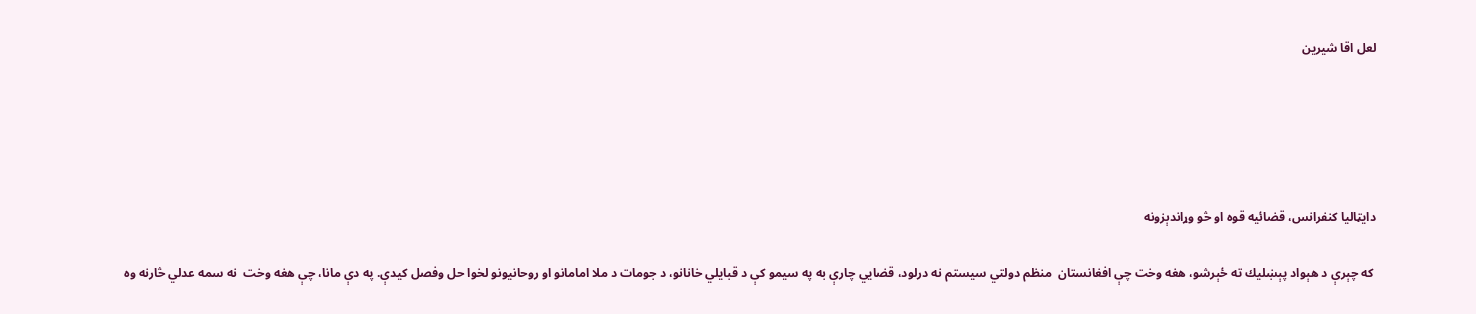لعل اقا شيرين





دايټاليا كنفرانس، قضائيه قوه او څو وړاندېزونه

 كه چېرې د هېواد پېښليك ته ځېرشو، هغه وخت چې افغانستان  منظم دولتي سيستم نه درلود، قضايي چارې به په سيمو كې د قبايلي خانانو، د جومات د ملا امامانو او روحانيونو لخوا حل وفصل كيدې. په دې مانا، چې هغه وخت  نه سمه عدلي څارنه وه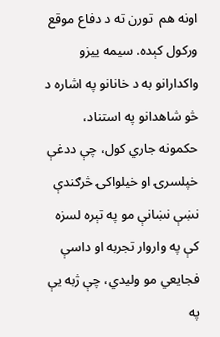اونه هم  تورن ته د دفاع موقع وركول كېده. سيمه ييزو واكدارانو به د خانانو په اشاره د څو شاهدانو په استناد، حكمونه جاري كول، چې ددغې خپلسرۍ او خيلواكۍ څرګندې نښې نښانې مو په تېره لسزه كې په واروار تجربه او داسې فجايعي مو وليدي، چې ژبه يې  په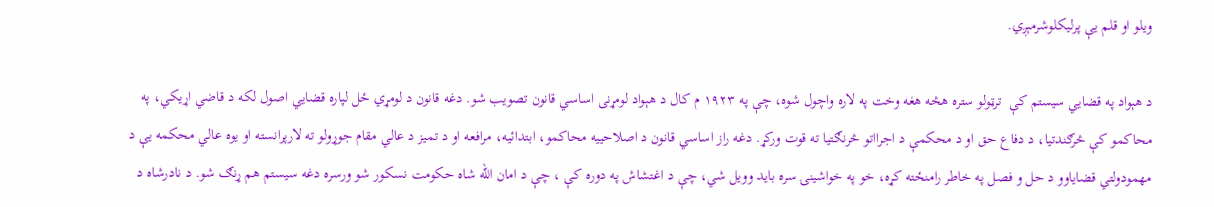ويلو او قلم يې پرليكلوشرمېږي.

د هېواد په قضايي سيستم كې  ترټولو ستره هڅه هغه وخت په لاره واچول شوه، چې په ۱۹۲۳ م كال د هېواد لومړنى اساسي قانون تصويب شو. دغه قانون د لومړي ځل لپاره قضايي اصول لكه د قاضي اړيكي، په محاكمو كې څرګندتيا، د دفاع حق او د محكمې د اجرااتو څرنګتيا ته قوت وركړ. دغه راز اساسي قانون د اصلاحييه محاكمو، ابتدائيه، مرافعه او د تميز د عالي مقام جوړولو ته لارپرانسته او يوه عالي محكمه يې د مهمودولتي قضاياوو د حل و فصل په خاطر رامنځته كړه، خو په خواشينۍ سره بايد وويل شي، چې د اغتشاش په دوره كې ، چې د امان الله شاه حكومت نسكور شو ورسره دغه سيستم هم ړنګ شو. د نادرشاه د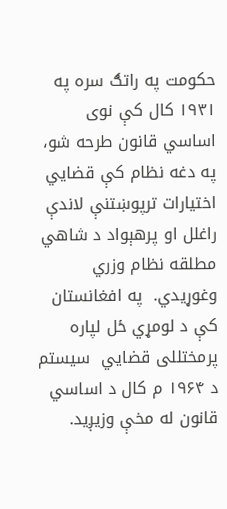حكومت په راتګ سره په ۱۹۳۱ كال كې نوى اساسي قانون طرحه شو، په دغه نظام كې قضايي اختيارات ترپوښتنې لاندې راغلل او پرهېواد د شاهي مطلقه نظام وزري وغوړيدي.  په افغانستان كې د لومړي ځل لپاره پرمختللى قضايي  سيستم د ۱۹۶۴ م كال د اساسي قانون له مخې وزيږيد.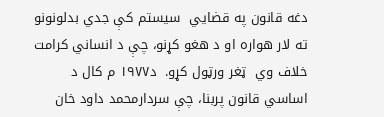دغه قانون په قضايي  سيستم كې جدي بدلونونو ته لار هواره او د هغو كړنو، چې د انساني كرامت خلاف وي  ټغر ورټول كړو.  د۱۹۷۷ م كال د اساسي قانون پربنا، چې سردارمحمد داود خان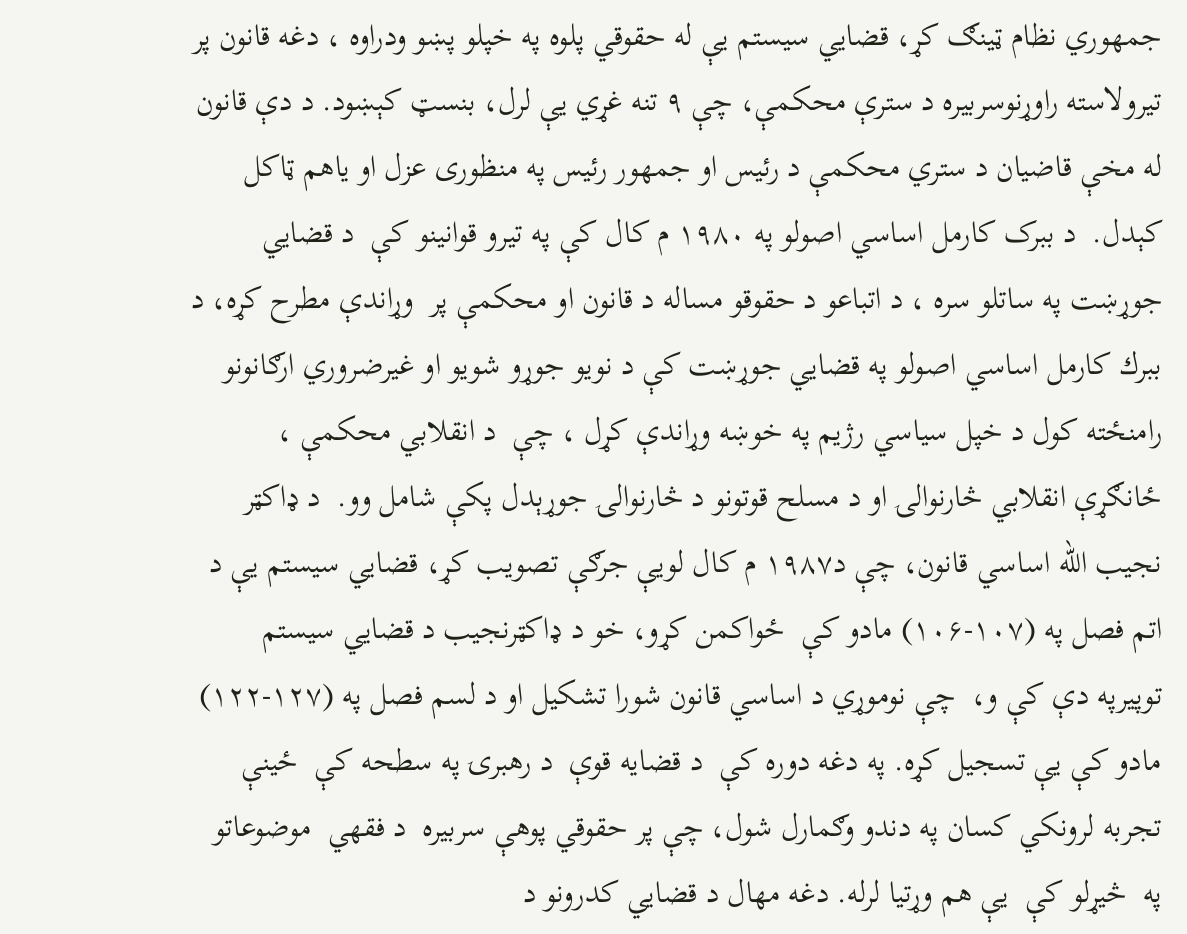جمهوري نظام ټينګ كړ، قضايي سيستم يې له حقوقي پلوه په خپلو پښو ودراوه ، دغه قانون پر تيرولاسته راوړنوسربيره د سترې محكمې، چې ۹ تنه غړي يې لرل، بنسټ كېښود. د دې قانون له مخې قاضيان د ستري محكمې د رئيس او جمهور رئيس په منظورى عزل او ياهم ټاكل كېدل.  د ببرک کارمل اساسي اصولو په ۱۹۸۰ م كال كې په تيرو قوانينو كې  د قضايي جوړښت په ساتلو سره ، د اتباعو د حقوقو مساله د قانون او محكمې پر  وړاندې مطرح كړه، د ببرك كارمل اساسي اصولو په قضايي جوړښت كې د نويو جوړو شويو او غيرضروري ارګانونو رامنځته كول د خپل سياسي رژيم په خوښه وړاندې كړل ، چې  د انقلابي محكمې ، ځانګړې انقلابي څارنوالۍ او د مسلح قوتونو د څارنوالۍ جوړېدل پكې شامل وو.  د ډاكټر نجيب الله اساسي قانون، چې د۱۹۸۷ م كال لويې جرګې تصويب كړ، قضايي سيستم يې د اتم فصل په (۱۰۷-۱۰۶) مادو كې  ځواكمن كړو، خو د ډاكټرنجيب د قضايي سيستم توپيرپه دې كې و،  چې نوموړي د اساسي قانون شورا تشكيل او د لسم فصل په (۱۲۷-۱۲۲) مادو كې يې تسجيل كړه. په دغه دوره كې  د قضايه قوې  د رهبرۍ په سطحه كې  ځينې تجربه لرونكي كسان په دندو وګمارل شول، چې پر حقوقي پوهې سربيره  د فقهي  موضوعاتو په  څيړلو كې  يې هم وړتيا لرله. دغه مهال د قضايي كدرونو د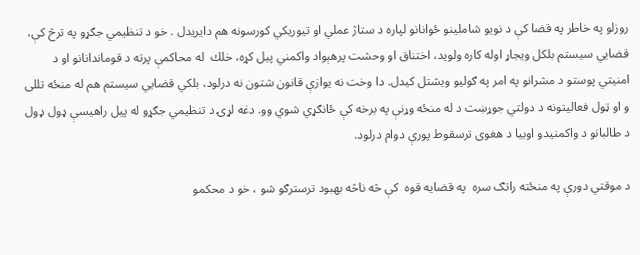روزلو په خاطر په قضا كې د نويو شاملينو ځوانانو لپاره د ستاژ عملي او تيوريكي كورسونه هم دايريدل . خو د تنظيمي جګړو په ترڅ كې، قضايي سيستم بلكل ويجاړ اوله كاره ولويد، اختناق او وحشت پرهېواد واكمني پيل كړه، خلك  له محاكمې پرته د قوماندانانو او د امنيتي پوستو د مشرانو په امر په ګوليو ويشتل كيدل. دا وخت نه يوازې قانون شتون نه درلود، بلكي قضايي سيستم هم له منځه تللى و او ټول فعاليتونه د دولتي جوړښت د له منځه وړنې په برخه كې ځانګړي شوي وو. دغه لړۍ د تنظيمي جګړو له پيل راهيسې ډول ډول د طالبانو د واكمنيدو اوبيا د هغوى ترسقوط پورې دوام درلود.

د موقتي دورې په منځته راتګ سره  په قضايه قوه  كې څه ناڅه بهبود ترسترګو شو ، خو د محكمو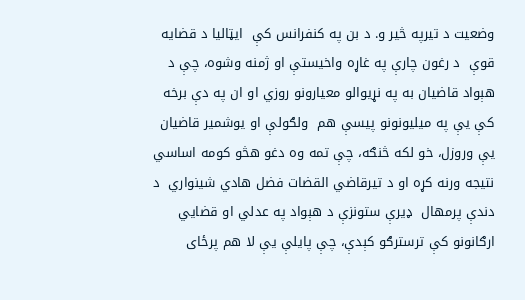وضعيت د تيرپه څير و. د بن په كنفرانس كې  ايټاليا د قضايه قوې  د رغون چارې په غاړه واخيستې او ژمنه وشوه، چې د هېواد قاضيان به په نړيوالو معيارونو روزي او ان په دې برخه كې يې په ميليونونو پيسې هم  ولګولې او يوشمير قاضيان يې وروزل، خو لكه څنګه، چې تمه وه دغو هڅو كومه اساسي نتيجه ورنه كړه او د تيرقاضي القضات فضل هادي شينواري  د دندې پرمهال  ډيرې ستونزې د هېواد په عدلي او قضايي ارګانونو كې ترسترګو كېدې، چې پايلې يې لا هم پرځاى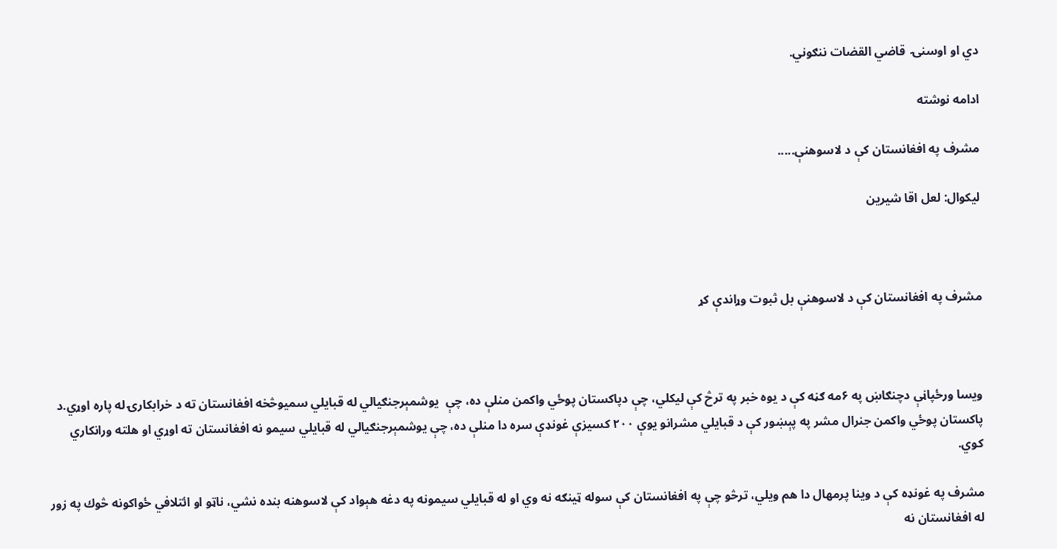دي او اوسنۍ  قاضي القضات ننګوني.

ادامه نوشته

مشرف په افغانستان كې د لاسوهنې.....

ليكوال: لعل اقا شيرين



مشرف په افغانستان كې د لاسوهنې بل ثبوت وړاندې كړ



ويسا ورځپاڼې دچنګاښ په ۶مه ګڼه كې د يوه خبر په ترڅ كې ليكلي، چې دپاكستان پوځي واكمن منلې ده، چې  يوشمېرجنګيالي له قبايلي سميوڅخه افغانستان ته د خرابكارۍ له پاره اوړي.د پاكستان پوځي واكمن جنرال مشر په پېښور كې د قبايلي مشرانو يوې ۲۰۰ كسيزې غونډې سره دا منلې ده، چې يوشمېرجنګيالي له قبايلي سيمو نه افغانستان ته اوړي او هلته ورانكاري كوي.

مشرف په غونډه كې د وينا پرمهال دا هم ويلي، ترڅو چې په افغانستان كې سوله ټينګه نه وي او له قبايلي سيمونه په دغه هېواد كې لاسوهنه بنده نشي، ناټو او ائتلافي ځواكونه څوك په زور له افغانستان نه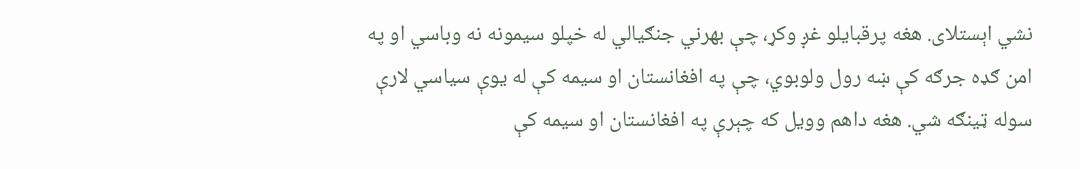نشي اېستلاى. هغه پرقبايلو غږ وكړ، چې بهرني جنګيالي له خپلو سيمونه نه وباسي او په امن ګډه جرګه كې ښه رول ولوبوي، چې په افغانستان او سيمه كې له يوې سياسي لارې سوله ټينګه شي. هغه داهم وويل كه چېرې په افغانستان او سيمه كې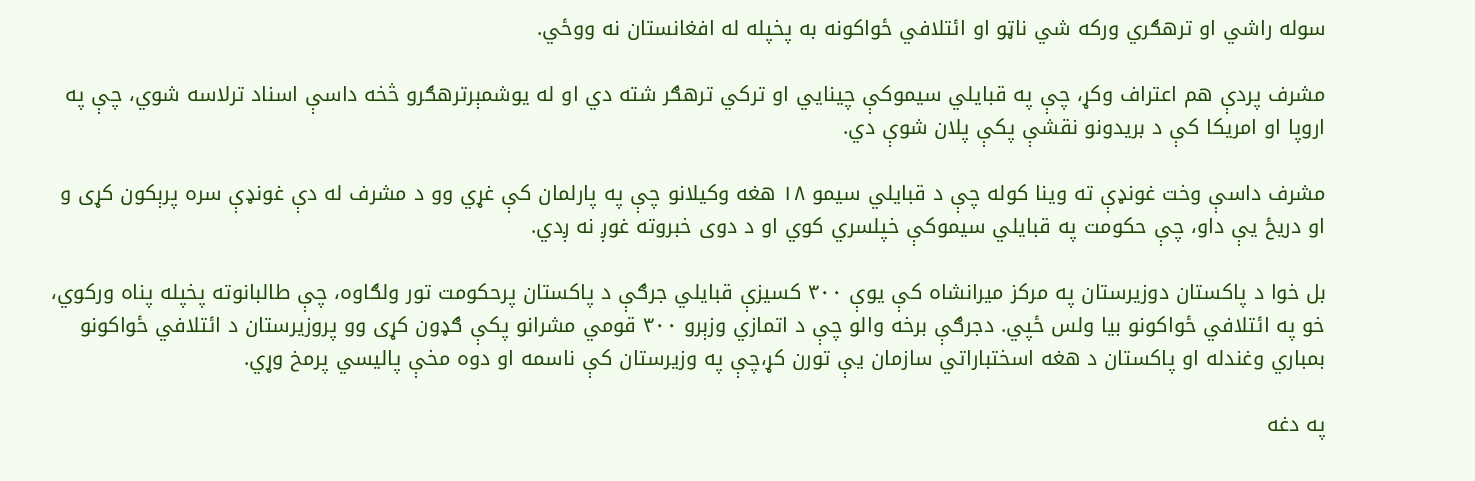سوله راشي او ترهګري وركه شي ناټو او ائتلافي ځواكونه به پخپله له افغانستان نه ووځي.

مشرف پردې هم اعتراف وكړ، چې په قبايلي سيموكې چينايي او تركي ترهګر شته دي او له يوشمېرترهګرو څخه داسې اسناد ترلاسه شوي، چې په اروپا او امريكا كې د بريدونو نقشې پكې پلان شوې دي.

مشرف داسې وخت غونډې ته وينا كوله چې د قبايلي سيمو ۱۸ هغه وكيلانو چې په پارلمان كې غړي وو د مشرف له دې غونډې سره پرېكون كړى و او دريځ يې داو، چې حكومت په قبايلي سيموكې خپلسري كوي او د دوى خبروته غوږ نه ږدي.

بل خوا د پاكستان دوزيرستان په مركز ميرانشاه كې يوې ۳۰۰ كسيزې قبايلي جرګې د پاكستان پرحكومت تور ولګاوه، چې طالبانوته پخپله پناه وركوي، خو په ائتلافي ځواكونو بيا ولس ځپي. دجرګې برخه والو چې د اتمازي وزېرو ۳۰۰ قومي مشرانو پكې ګډون كړى وو پروزيرستان د ائتلافي ځواكونو بمباري وغندله او پاكستان د هغه اسختباراتي سازمان يې تورن كړ،چې په وزيرستان كې ناسمه او دوه مخې پاليسي پرمخ وړي.

په دغه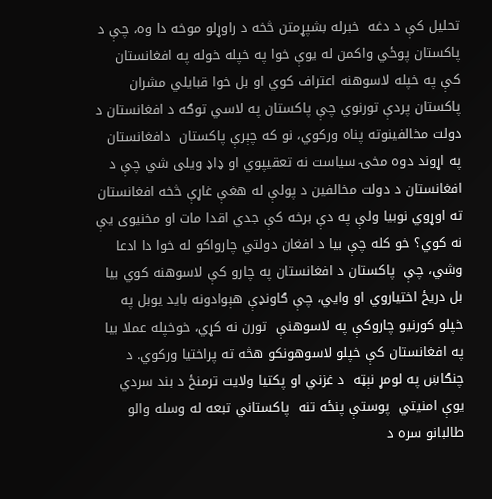تحليل كې د دغه  خبرله بشپړمتن څخه د راوړلو موخه دا وه، چې د پاكستان پوځي واكمن له يوې خوا په خپله خوله په افغانستان كې په خپله لاسوهنه اعتراف كوي او بل خوا قبايلي مشران پاكستان پردې تورنوي چې پاكستان په لاسي توګه د افغانستان د دولت مخالفينوته پناه وركوي، نو كه چېرې پاكستان  دافغانستان په اړوند دوه مخۍ سياست نه تعقيپوي او ډاډ ويلى شي چې د افغانستان د دولت مخالفين د پولې له هغې غاړې څخه افغانستان ته اوړوي نوبيا ولې په دې برخه كې جدي اقدا مات او مخنيوى يې نه كوي؟ خو كله چې بيا د افغان دولتي چارواكو له خوا دا ادعا وشي، چې  پاكستان د افغانستان په چارو كې لاسوهنه كوي بيا بل دريځ اختياروي او وايي، چې ګاونډې هېوادونه بايد يوبل په خپلو كورنيو چاروكې په لاسوهنې  تورن نه كړي، خوخپله عملا بيا په افغانستان كې خپلو لاسوهونكو هڅه ته پراختيا وركوي. د چنګاښ په لومړ نېټه  د غزني او پكتيا ولايت ترمنځ د بند سردي يوې امنيتي  پوستې پنځه تنه  پاكستاني تبعه له وسله والو طالبانو سره د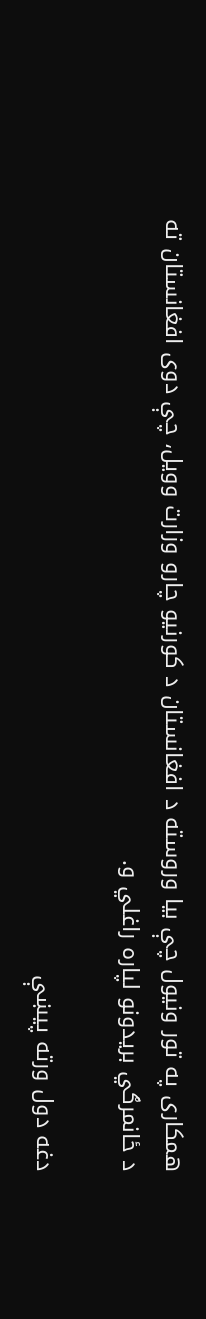همكارى په تور ونيول چې بيا وروسته د افغانستان د كورنيو چارو وزارت وويل، چې دوى افغانستان ته د ځانمرګي بريدونو لپاره راغلي و.

دغه دول ورته پيښې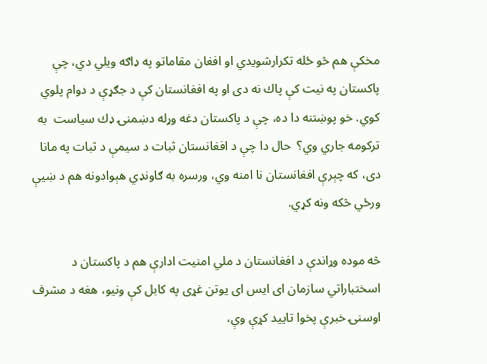مخكې هم څو ځله تكرارشويدي او افغان مقاماتو په ډاګه ويلي دي، چې پاكستان په نيت كې پاك نه دى او په افغانستان كې د جګړې د دوام پلوي كوي. خو پوښتنه دا ده، چې د پاكستان دغه وړله دښمنۍ ډك سياست  به تركومه جاري وي؟  حال دا چې د افغانستان ثبات د سيمې د ثبات په مانا دى، كه چېرې افغانستان نا امنه وي، ورسره به ګاونډي هېوادونه هم د ښيې ورځي څكه ونه كړي.

څه موده وړاندې د افغانستان د ملي امنيت ادارې هم د پاكستان د اسختباراتي سازمان اى ايس اى يوتن غړى په كابل كې ونيو، هغه د مشرف اوسنۍ خبرې پخوا تاييد كړې وې،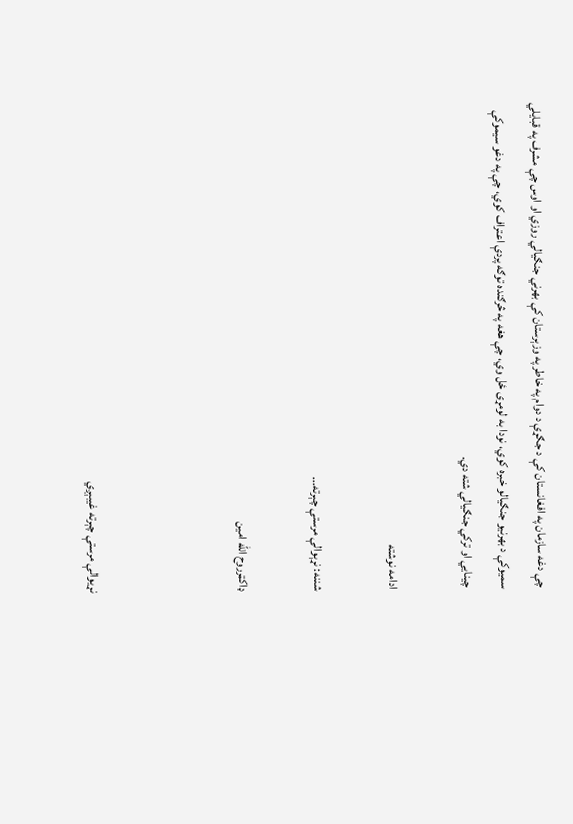چې دغه سازمان په افغانستان كې د جګړې د دوام په خاطر په وزېرستان كې بهرني جنګيالي روزي او اوس چې مشرف په قبايلي سميوكې د بهرنيو جنګيالو خبره كوي، نودا به لومړى ځل وي، چې هغه په څرګنده توګه پردې اعتراف كوي، چې په دغو سيموكې چينايي او تركي جنګيالي شته دي.

ادامه نوشته

شننه: نړېوالې مرستې چېرته...

ډاكټرروح الله امين



نړيوالې مرستې چېرته غيبېږي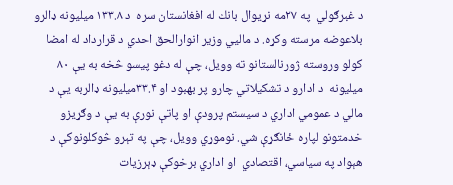د غبرګولي  په ۲۷مه نړيوال بانك له افغانستان سره  د ۱۳۳.۸ ميليونه ډالرو بلاعوضه مرسته وكړه. د ماليي وزير انوارالحق احدي د قرارداد له امضا كولو وروسته ژورنالستانو ته وويل، چې له دغو پيسو څخه به يې ۸۰ ميليونه  د ادارو د تشكيلاتي چارو پر بهبود او ۳۳.۴ميليونه ډالربه يې د مالي د عمومي اداري د سيستم پرودې او پاتې نورې به يې د وګړيزو خدمتونو لپاره ځانګړې شي. نوموړي وويل، چې په تېرو څوكلونوكې د هېواد په سياسي، اقتصادي  او اداري برخوكې ډېرزيات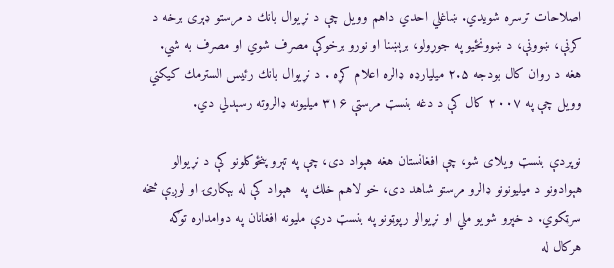اصلاحات ترسره شويدي. ښاغلي احدي داهم وويل چې د نړيوال بانك د مرستو ډېرى برخه د كرنې، ښوونې، د ښوونځيو په جوړولو، برېښنا او نورو برخوكې مصرف شوي او مصرف به شي. هغه د روان كال بودجه ۲.۵ ميليارډه ډالره اعلام كړه . د نړيوال بانك رئيس السترمك كيكني وويل چې په ۲۰۰۷ كال كې د دغه بنسټ مرستې ۳۱۶ ميليونه ډالروته رسېدلي دي.

نوپردې بنسټ ويلاى شو، چې افغانستان هغه هېواد دى، چې په تېرو پنځوكلونو كې د نړيوالو هېوادونو د ميليونونو ډالرو مرستو شاهد دى، خو لاهم خلك په  هېواد كې له بېكارۍ او لوږې څخه سرټكوي. د خپرو شويو ملي او نړيوالو رپوټونو په بنسټ درې مليونه افغانان په دوامداره توګه هركال له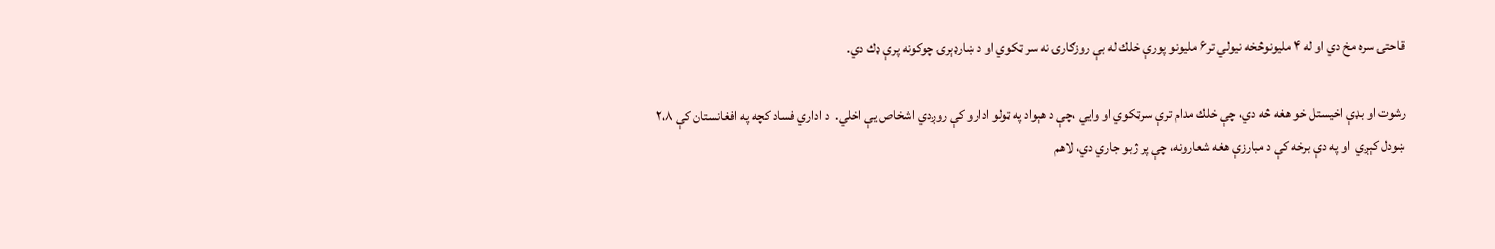قاحتۍ سره مخ دي او له ۴ مليونوڅخه نيولي تر۶ مليونو پورې خلك له بې روزګارۍ نه سر ټكوي او د ښارډېرۍ چوكونه پرې ډك دي.

رشوت او بډې اخيستل خو هغه څه دي، چې خلك مدام ترې سرټكوي او وايي ،چې د هېواد په ټولو ادارو كې روږدي اشخاص يې اخلي.  د اداري فساد كچه په افغانستان كې ۲،۸ ښودل كېږي  او په دې برخه كې د مبارزې هغه شعارونه، چې پر ژبو جاري دي، لاهم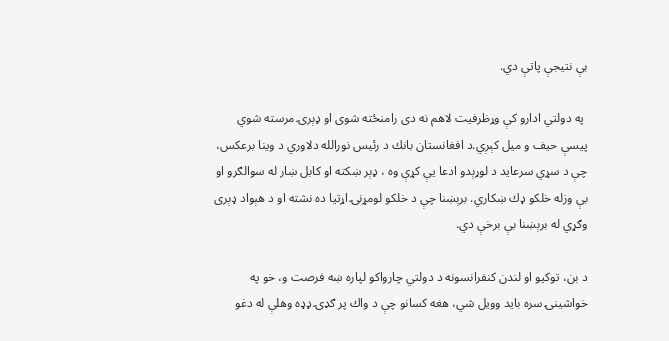بې نتيجې پاتې دي.

 په دولتي ادارو كې وړظرفيت لاهم نه دى رامنځته شوى او ډېرۍ مرسته شوي پيسې حيف و ميل كېږي.د افغانستان بانك د رئيس نورالله دلاوري د وينا برعكس، چې د سړي سرعايد د لوړېدو ادعا يې كړې وه ، ډېر ښكته او كابل ښار له سوالګرو او بې وزله خلكو ډك ښكاري. برېښنا چې د خلكو لومړنۍ اړتيا ده نشته او د هېواد ډېرى وګړي له برېښنا بې برخې دي.

د بن، توكيو او لندن كنفرانسونه د دولتي چارواكو لپاره ښه فرصت و، خو په خواشينۍ سره بايد وويل شي، هغه كسانو چې د واك پر ګډۍ ډډه وهلې له دغو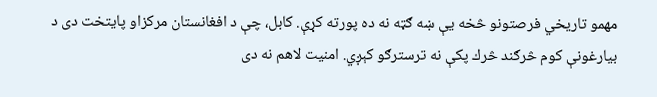مهمو تاريخي فرصتونو څخه يې ښه ګټه نه ده پورته كړې. كابل، چې د افغانستان مركزاو پايتخت دى د بيارغونې كوم څرګند څرك پكې نه ترسترګو كېږي. امنيت لاهم نه دى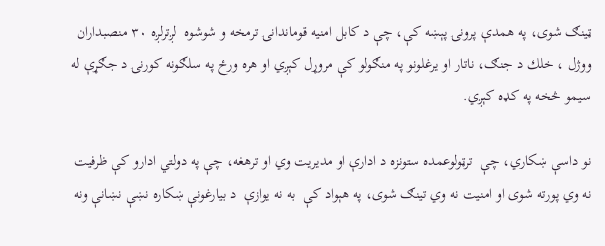ټينګ شوى، په همدې پرونۍ پېښه كې، چې د كابل امنيه قوماندانۍ ترمخه و شوشوه  لږترلږه ۳۰ منصبداران ووژل ، خلك د جنګ، ناتار او يرغلونو په منګولو كې مروړل كېږي او هره ورځ په سلګونه كورنۍ د جګړې له سيمو څخه په كډه كېږي.

نو داسې ښكاري، چې  ترټولوعمده ستونزه د ادارې او مديريت وي او ترهغه، چې په دولتي ادارو كې ظرفيت نه وي پورته شوى او امنيت نه وي تينګ شوى، په هېواد كې  به نه يوازې  د بيارغونې ښكاره نښې نښانې ونه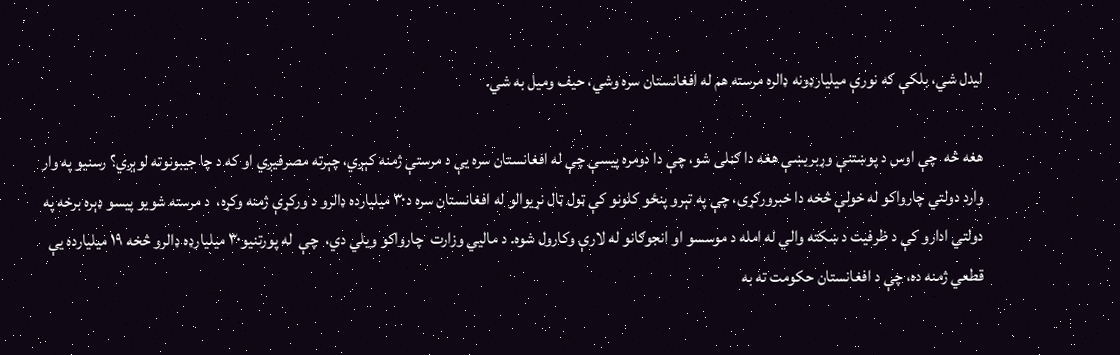ليدل شي، بلكې كه نورې ميليارډونه ډالره مرسته هم له افغانستان سره وشي، حيف وميل به شي.

هغه څه  چې اوس د پوښتنې وړبريښې هغه دا ګڼلى شو، چې دا دومره پيسې چې له افغانستان سره يې د مرستې ژمنه كېږي، چېرته مصرفيږي او كه د چا جيبونوته لوېږي؟ رسنيو په وار وارد دولتي چارواكو له خولې څخه دا خبروركړى، چې په تېرو پنځو كلونو كې ټول ټال نړيوالو له افغانستان سره د۳۰ ميليارده ډالرو د وركړې ژمنه وكړه،  د مرسته شويو پيسو ډېره برخه په دولتي ادارو كې د ظرفيت د ښكته والي له امله د موسسو او انجوګانو له لارې وكارول شوه. د ماليي وزارت  چارواكو ويلي دي،  چې  له پورتنيو۳۰ ميليارډه ډالرو څخه ۱۹ ميليارده يې قطعي ژمنه ده، چې د افغانستان حكومت ته به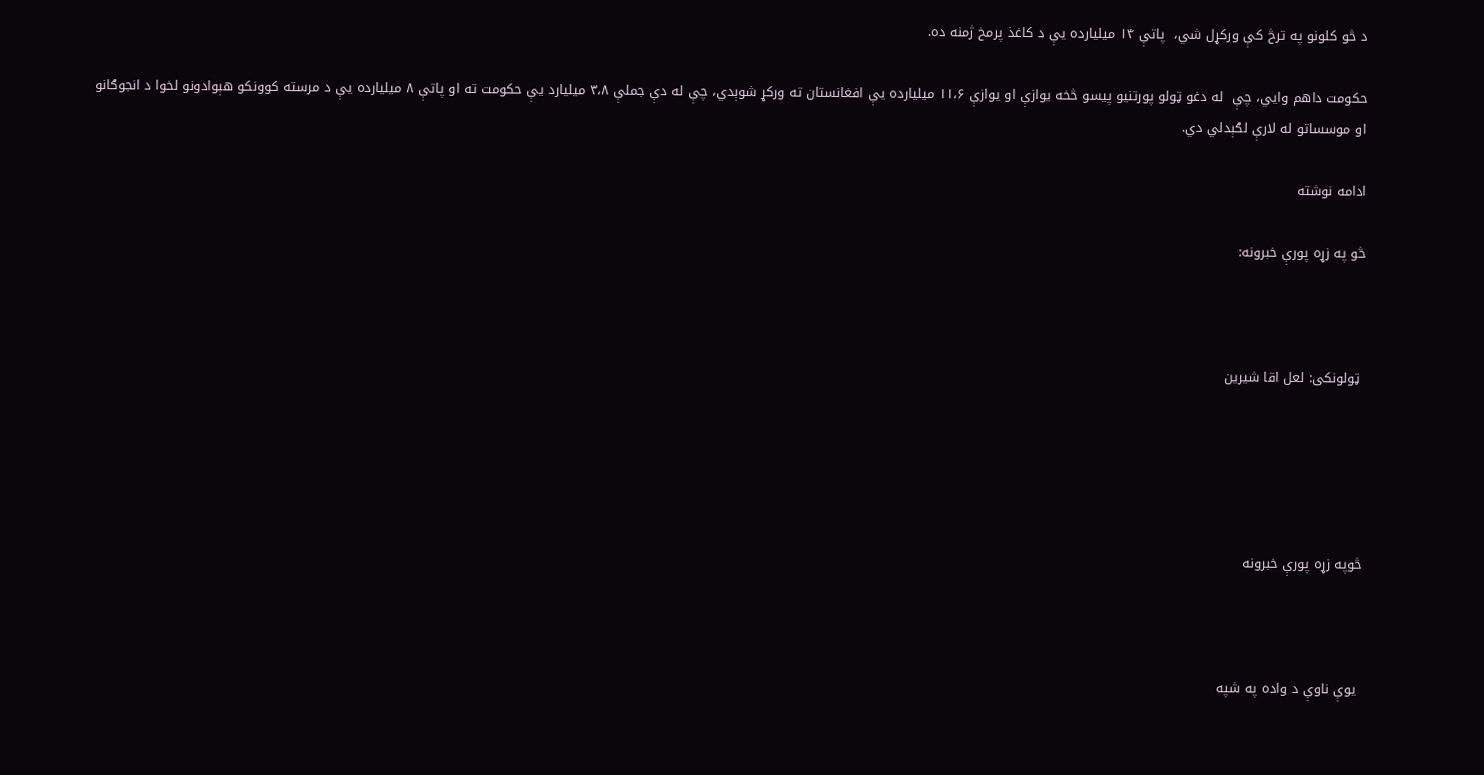د څو كلونو په ترڅ كې وركړل شي،  پاتې ۱۴ ميليارده يې د كاغذ پرمخ ژمنه ده.

حكومت داهم وايي، چې  له دغو ټولو پورتنيو پيسو څخه يوازې او يوازې ۱۱،۶ ميليارده يې افغانستان ته وركړ شوېدي، چې له دې جملې ۳،۸ ميليارد يې حكومت ته او پاتې ۸ ميليارده يې د مرسته كوونكو هېوادونو لخوا د انجوګانو او موسساتو له لارې لګېدلي دي.

ادامه نوشته

څو په زړه پورې خبرونه:



 ټولونكى: لعل اقا شيرين





څوپه زړه پورې خبرونه



 يوې ناوې د واده په شپه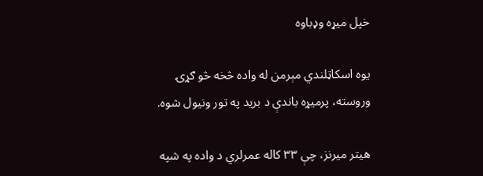خپل ميړه وډباوه

يوه اسكاټلندي مېرمن له واده څخه څو ګړۍ وروسته، پرميړه باندې د بريد په تور ونيول شوه.

هيتر ميرنز، چې ۳۳ كاله عمرلري د واده په شپه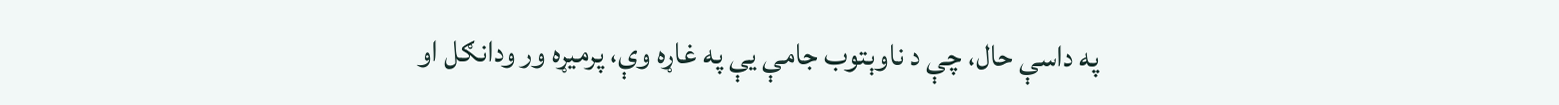په داسې حال، چې د ناوېتوب جامې يې په غاړه وې، پرميړه ور ودانګل او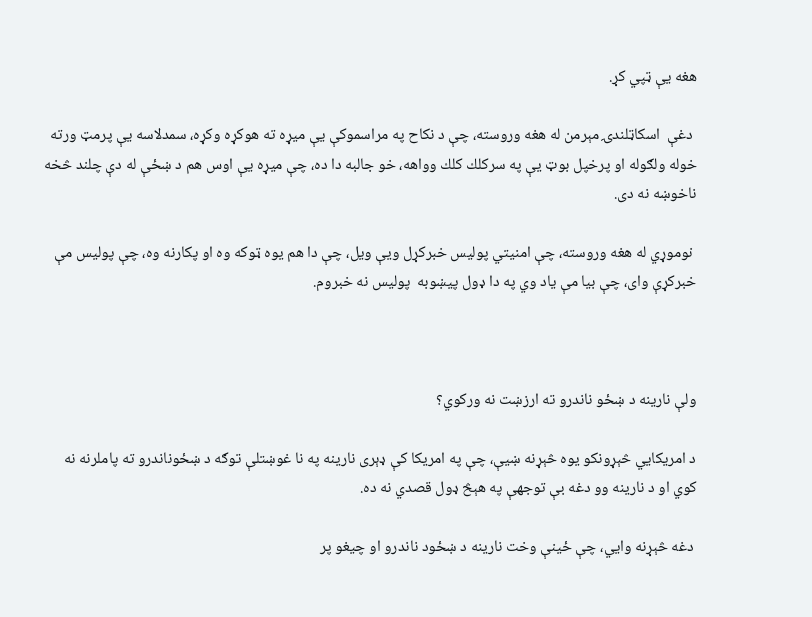هغه يې ټپي كړ.

 دغې  اسكاټلندۍ مېرمن له هغه وروسته، چې د نكاح په مراسموكې يې ميړه ته هوكړه وكړه، سمدلاسه يې پرمټ ورته خوله ولګوله او پرخپل بوټ يې په سركلك كلك وواهه، خو جالبه دا ده، چې ميړه يې اوس هم د ښځې له دې چلند څخه ناخوښه نه دى.

 نوموړي له هغه وروسته، چې امنيتي پوليس خبركړل ويې ويل، چې دا هم يوه ټوكه وه او پكارنه وه، چې پوليس مې خبركړې واى، چې بيا مې ياد وي په دا ډول پيښوبه  پوليس نه خبروم.



ولې نارينه د ښځو ناندرو ته ارزښت نه وركوي؟

د امريكايي څېړونكو يوه څېړنه ښيې، چې په امريكا كې ډېرى نارينه په نا غوښتلې توګه د ښځوناندرو ته پاملرنه نه كوي او د نارينه وو دغه بې توجهې په هېڅ ډول قصدي نه ده.

 دغه څېړنه وايي، چې ځينې وخت نارينه د ښځود ناندرو او چيغو پر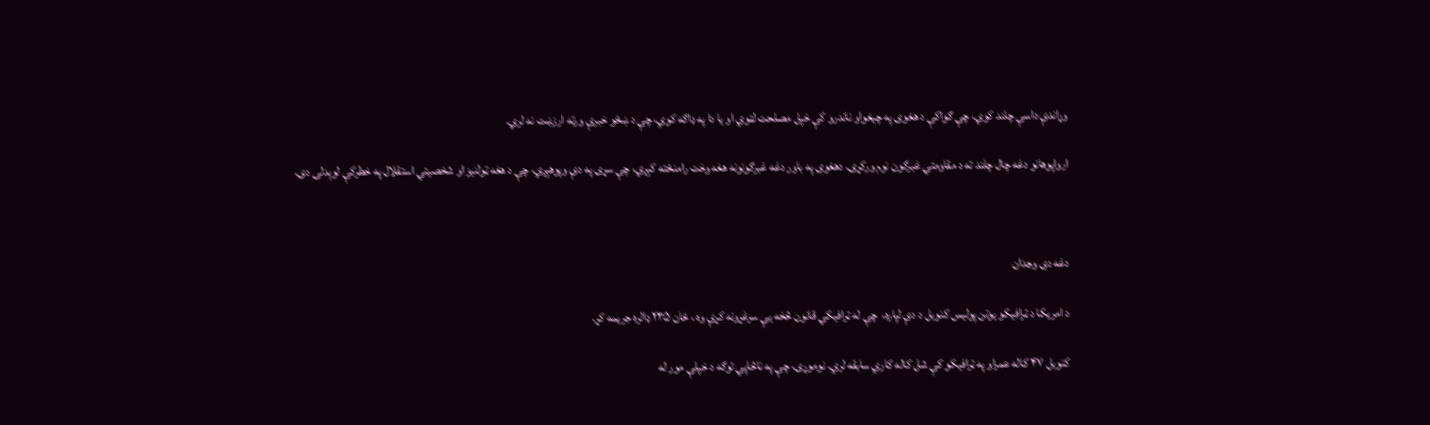وړاندې داسې چلند كوي، چې ګواكې د هغوى په چيغواو ناندرو كې خپل مصلحت لټوي او يا دا په ډاګه كوي، چې د ښځو خبرې ورته ارزښت نه لري.

ارواپوهانو دغه چال چلند ته د مقاومتي غبرګون نوم وركړى. دهغوى په باور دغه غبرګونونه هغه وخت رامنځته كېږي، چې سړى په دې وپوهېږي، چې د هغه ټولنيز او شخصيتي استقلال په خطركې لوېدلى دى.



دغه دى وجدان

د امريكا د ټرافيكو يوتن پوليس كنوبل د دې لپاره،  چې له ټرافيكي قانون څخه يې سرغړونه كړې وه ، ځان ۲۳۵ ډالره جريمه كړ.

كنوبل ۴۷ كاله عمراو په ټرافيكو كې شل كاله كاري سابقه لري. نوموړى، چې په ناڅاپي توګه د خپلې مور له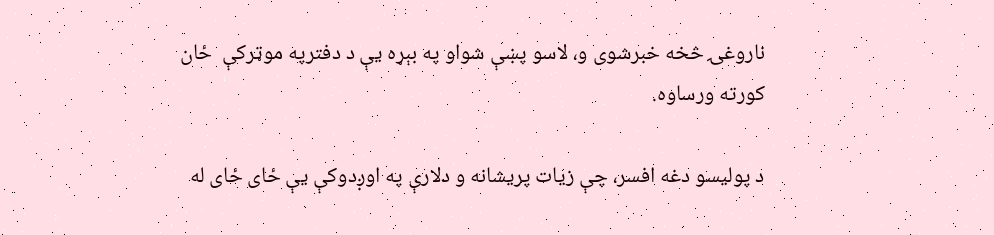ناروغۍ څخه خبرشوى و، لاسو پښې شواو په بېړه يې د دفترپه موټركې  ځان كورته ورساوه.

د پوليسو دغه افسر، چې زيات پريشانه و دلارې په اوږدوكې يې ځاى ځاى له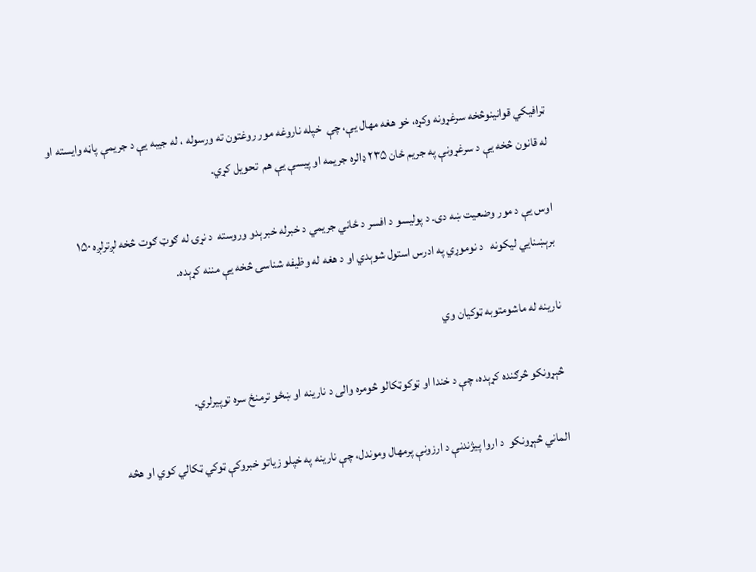ټرافيكي قوانينوڅخه سرغړونه وكړه، خو هغه مهال يې، چې  خپله ناروغه مور روغتون ته ورسوله ، له جيبه يې د جريمې پاڼه وايسته او له قانون څخه يې د سرغړونې په جريم ځان ۲۳۵ ډالره جريمه او پيسې يې هم  تحويل كړي.

اوس يې د مور وضعيت ښه دى. د پوليسو د افسر د ځاني جريمي د خبرله خبرېدو وروسته  د نړۍ له ګوټ ګوت څخه لږترلږه ۱۵۰ برېښنايي ليكونه   د نوموړي په ادرس استول شوېدي او د هغه له وظيفه شناسۍ څخه يې مننه كړېده.

نارينه له ماشومتوبه ټوكيان وي

 څېړونكو څرګنده كړېده، چې د خندا او ټوكوټكالو څومره والى د نارينه او ښځو ترمنځ سره توپيرلري.

 الماني څېړونكو  د اروا پيژندنې د ارزونې پرمهال وموندل، چې نارينه په خپلو زياتو خبروكې ټوكي ټكالي كوي او هڅه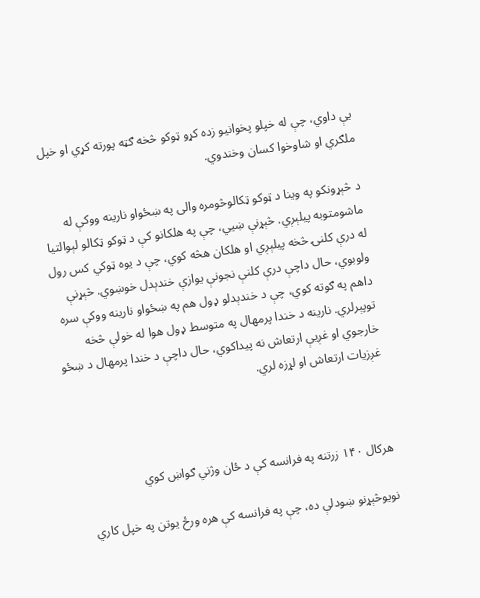يې داوي، چې له خپلو پخوانيو زده كړو ټوكو څخه ګټه پورته كړي او خپل ملګري او شاوخوا كسان وخندوي.

د څېړونكو په وينا د ټوكو ټكالوڅومره والى په ښځواو نارينه ووكې له ماشومتوبه پيلېږي. څېړنې ښيي، چې په هلكانو كې د ټوكو ټكالو لېوالتيا له درې كلنۍ څخه پيلېږي او هلكان هڅه كوي، چې د يوه ټوكي كس رول ولوبوي، حال داچې درې كلنې نجونې يوازې خندېدل خوښوي. څېړنې داهم په ګوته كوي، چې د خندېدلو ډول هم په ښځواو نارينه ووكې سره توپېرلري. نارينه د خندا پرمهال په متوسط ډول هوا له خولې څخه خارجوي او غږيې ارتعاش نه پيداكوي، حال داچې د خندا پرمهال د ښځو غږزيات ارتعاش او لړزه لري.



هركال ۱۴۰ زرتنه په فرانسه كې د ځان وژني ګواښ كوي

نويوڅېړنو ښودلې ده، چې په فرانسه كې هره ورځ يوتن په خپل كاري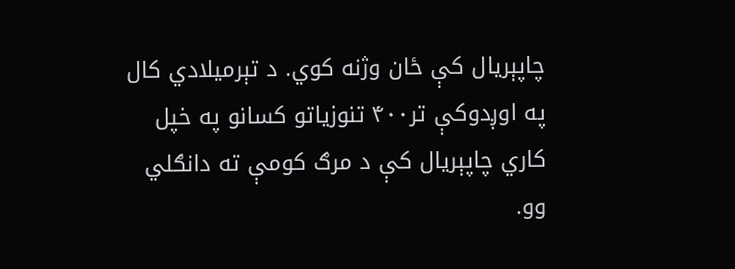چاپېريال كې ځان وژنه كوي. د تېرميلادي كال په اوږدوكې تر۴۰۰ تنوزياتو كسانو په خپل كاري چاپېريال كې د مرګ كومې ته دانګلي وو.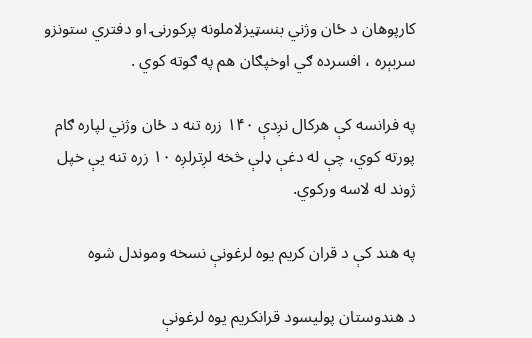كارپوهان د ځان وژني بنسټيزلاملونه پركورنۍ او دفتري ستونزو سربېره ، افسرده ګي اوخپګان هم په ګوته كوي .

په فرانسه كې هركال نږدې ۱۴۰ زره تنه د ځان وژني لپاره ګام پورته كوي، چې له دغې ډلې څخه لږترلږه ۱۰ زره تنه يې خپل ژوند له لاسه وركوي.

په هند كې د قران كريم يوه لرغونې نسخه وموندل شوه

د هندوستان پوليسود قرانكريم يوه لرغونې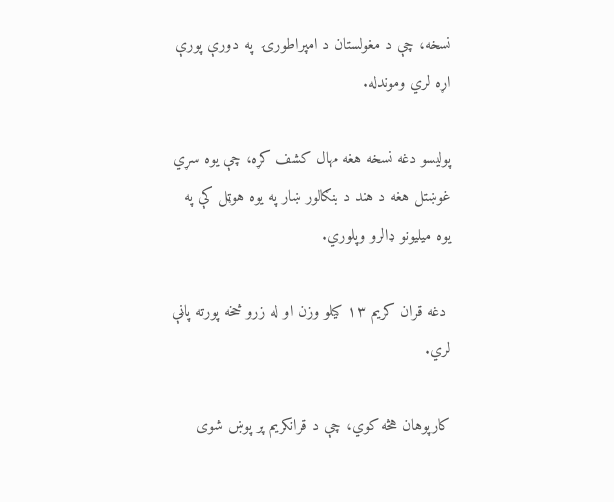نسخه، چې د مغولستان د امپراطورۍ  په دورې پورې اړه لري وموندله.

پوليسو دغه نسخه هغه مهال كشف كړه، چې يوه سړي غوښتل هغه د هند د بنګالور ښار په يوه هوټل كې په يوه ميليونو ډالرو وپلوري.

 دغه قران كريم ۱۳ كيلو وزن او له زرو څخه پورته پاڼې لري.

كارپوهان هڅه كوي، چې د قرانكريم پر پوښ شوى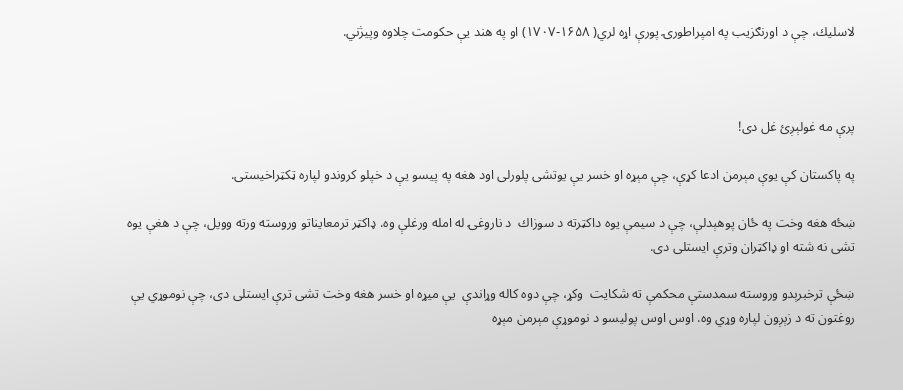لاسليك، چې د اورنګزيب په امپراطورۍ پورې اړه لري( ۱۶۵۸-۱۷۰۷) او په هند يې حكومت چلاوه وپيژني.



پرې مه غولېږئ غل دى!

په پاكستان كې يوې مېرمن ادعا كړې، چې مېړه او خسر يې يوتشى پلورلى اود هغه په پيسو يې د خپلو كروندو لپاره ټكټراخيستى.

ښځه هغه وخت په ځان پوهېدلې، چې د سيمې يوه داكټرته د سوزاك  د ناروغۍ له امله ورغلې وه. ډاكټر ترمعايناتو وروسته ورته وويل، چې د هغې يوه تشى نه شته او ډاكټران وترې ايستلى دى.

ښځې ترخبرېدو وروسته سمدستې محكمې ته شكايت  وكړ، چې دوه كاله وړاندې  يې ميړه او خسر هغه وخت تشى ترې ايستلى دى، چې نوموړي يې روغتون ته د زېږون لپاره وړي وه. اوس اوس پوليسو د نوموړې مېرمن مېړه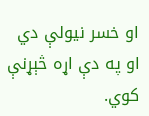او خسر نيولې دي او په دې اړه څېړنې كوي.